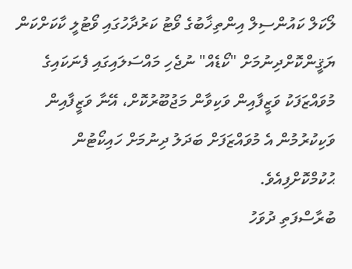ލޯކަލް ކައުންސިލް އިންތިޚާބުގެ ވޯޓު ކަރުދާހުގައި ވޯޓުލީ ކާކަށްކަން ޔަޤީންކޮށްދިނުމަށް "ކޯޑެއް" ނުޖެހި މައްސަލައިގައި ފެނަކައިގެ މުވައްޒަފަކު ވަޒީފާއިން ވަކިވާން މަޖުބޫރުކޮށް، އޭނާ ވަޒީފާއިން ވަކިކުރުމުން އެ މުވައްޒަފަށް ބަދަލު ދިނުމަށް ހައިކޯޓުން ޙުކުމްކޮށްފިއެވެ.
ބުރާސްފަތި ދުވަހު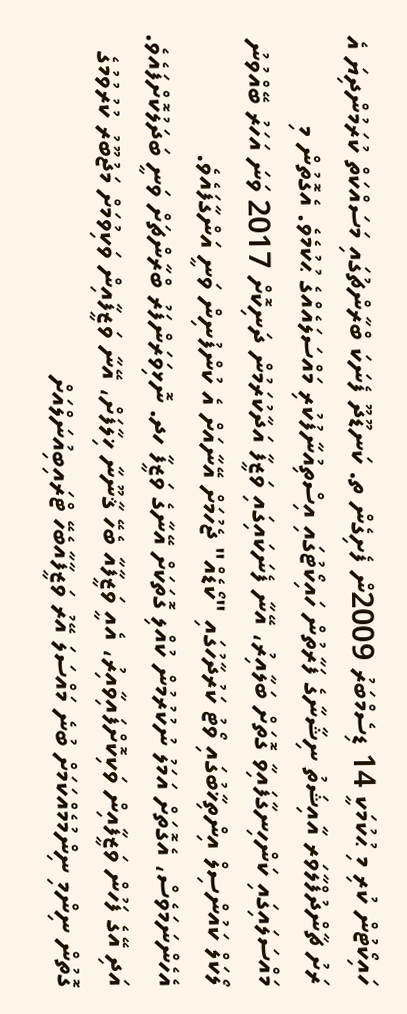ހައިކޯޓުން ކުރި މި ޙުކުމަކީ 14 ޑިސެމްބަރު 2009ން ފެށިގެން ތ. ކަނޑޫދޫ ފެނަކަ ބްރާންޗުގައި މަސައްކަތް ކުރަމުންދިޔަ އެ ރަށު ޗާންދުފްލާވަރ އާއިޝަތު ނިޝާނާގެ ފަރާތުން ހައިކޯޓުގައި އިސްތިއުނާފުކުރި މައްސަލައެއްގެ ޙުކުމެވެ. އެގޮތުން މި މައްސަލައިގައި ކަންހިނގާފައިވާ ގޮތަށް ބަލާއިރު، އޭނާ ފެނަކައިގައި ވަޒީފާ އަދާކުރަމުން ދަނިކޮށް 2017 ވަނަ އަހަރު ބޭއްވުނު ލޯކަލް ކައުންސިލް އިންތިޚާބުގައި ވޯޓު ކަރުދާހުގައި "ކޯޑެއް" ޖެހުމަށް އޭނާއަށް އެ ކުންފުނިން ވަނީ އަންގާފައެވެ.
އެހެންނަމަވެސް، އެގޮތަށް އަމަލު ނުކުރުމުން ކުއްލި ގޮތަކަށް އޭނާގެ ވަޒީފާ ހދ. ނޮޅިވަރަންފަރު ބްރާންޗަށް ވަނީ ބަދަލުކޮށްފައެވެ. އަދި އޭގެ ފަހުން ވަޒީފާއިން ވަކިކޮށްފައިވާއިރު، އެއީ ވަޒީފާއާ ބެހޭ ޤާނޫނާ ޚިލާފަށް، އޭނާ ވަޒީފާއިން ވަކިވުމަށް މަޖުބޫރު ކުރުވުމުގެ ގޮތުން ނިންމި ނިންމުމެއްކަމަށް ބުނެ މައްސަލަ އޭރު ވަޒީފާއާބެހޭ ޓްރައިބިއުނަލްއަށް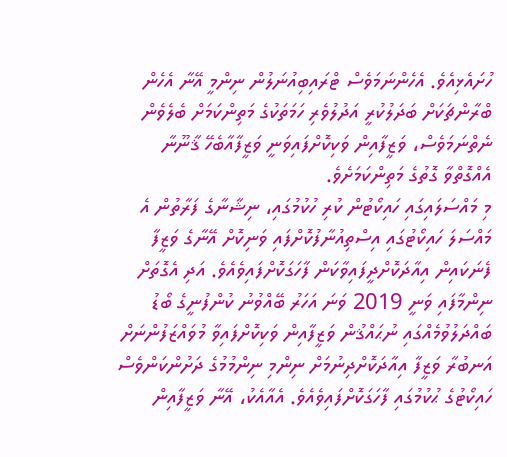ހުށައެޅިއެވެ. އެހެންނަމަވެސް ޓްރައިބިއުނަލުން ނިންމީ އޭނާ އެހެން ބްރާންޗަކަށް ބަދަލުކުރީ އަދުލުވެރި ހަމަތަކުގެ މަތިންކަމަށް ބެލެވެން ނެތްނަމަވެސް، ވަޒީފާއިން ވަކިކޮށްފައިވަނީ ވަޒީފާއާބެހޭ ޤާނޫނާ އެއްގޮތްވާ ގޮތުގެ މަތިންކަމަށެވެ.
މި މައްސަލައިގައި ހައިކޯޓުން ކުރި ހުކުމުގައި، ނިޝާނާގެ ފަރާތުން އެ މައްސަލަ ހައިކޯޓުގައި އިސްތިއުނާފުކޮށްފައި ވަނިކޮށް އޭނާގެ ވަޒީފާ ފެނަކައިން އިއާދަކޮށްދީފައިވާކަން ފާހަގަކޮށްފައިވެއެވެ. އަދި އެގޮތަށް ނިންމާފައި ވަނީ 2019 ވަނަ އަހަރު ބޭއްވުނު ކުންފުނީގެ ބޯޑު ބައްދަލުވުމެއްގައި ނުޙައްޤުން ވަޒީފާއިން ވަކިކޮށްފައިވާ މުވައްޒަފުންނަށް އަނބުރާ ވަޒީފާ އިއާދަކޮށްދިނުމަށް ނިންމި ނިންމުމުގެ ދަށުންކަންވެސް ހައިކޯޓުގެ ޙުކުމުގައި ފާހަގަކޮށްފައިވެއެވެ. އެއާއެކު، އޭނާ ވަޒީފާއިން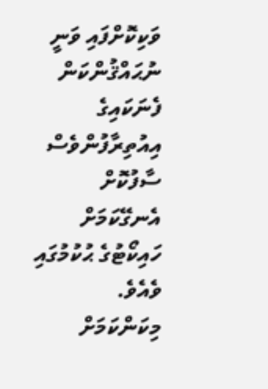ވަކިކޮށްފައި ވަނީ ނުޙައްޤުންކަން ފެނަކައިގެ އިއުތިރާފުންވެސް ސާފުކޮށް އެނގޭކަމަށް ހައިކޯޓުގެ ޙުކުމުގައި ވެއެވެ.
މިކަންކަމަށް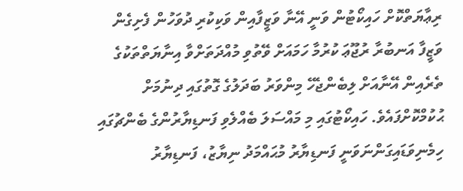ރިޢާޔަތްކޮށް ހައިކޯޓުން ވަނީ އޭނާ ވަޒީފާއިން ވަކިކުރި ދުވަހުން ފެށިގެން ވަޒީފާ އަނބުރާ ރުޖޫޢަ ކުރުމާ ހަމައަށް ވޭތުވި މުއްދަތަށްވާ އިނާޔަތްތަކުގެ ތެރެއިން އޭނާއަށް ލިބެންޖެހޭ މިންވަރު ބަދަލުގެ ގޮތުގައި ދިނުމަށް ޙުކުމްކޮށްފައެވެ. ހައިކޯޓުގައި މި މައްސަލަ ބެއްލެވި ފަނޑިޔާރުންގެ ބެންޗުގައި ހިމެނިވަޑައިގަންނަވަނީ ފަނޑިޔާރު މުޙައްމަދު ނިޔާޒު، ފަނޑިޔާރު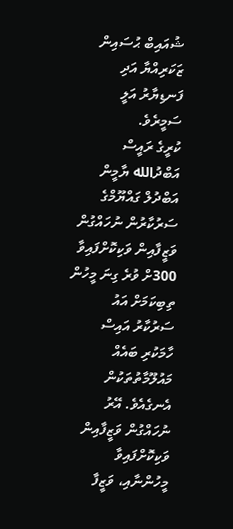ޝުއައިބް ޙުސައިން ޒަކަރިއްޔާ އަދި ފަނޑިޔާރު އަލީ ސަމީރެވެ.
ކުރީގެ ރައީސް އަބްދުالله ޔާމީން އަބްދުލް ގައްޔޫމްގެ ސަރުކާރުން ނުހައްގުން ވަޒީފާއިން ވަކިކޮށްފައިވާ 300ށް ވުރެ ގިނަ މީހުން ތިބިކަމަށް އައު ސަރުކާރު އައިސް ހާމަކުރި ބައެއް މައުލޫމާތުތަކުން އެނގެއެވެ. އޭރު ނުހައްގުން ވަޒީފާއިން ވަކިކޮށްފައިވާ މީހުންނާއި، ވަޒީފާ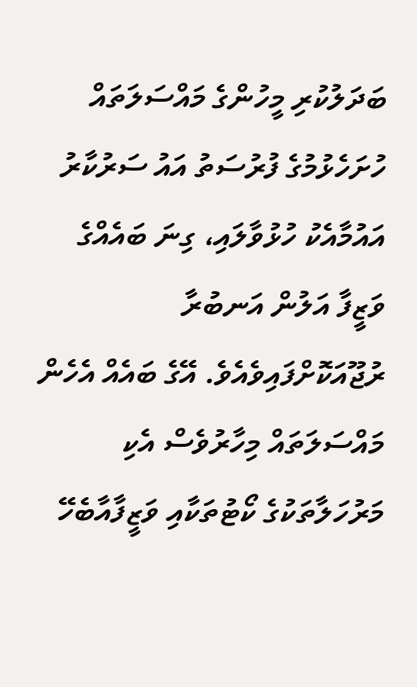ބަދަލުކުރި މީހުންގެ މައްސަލަތައް ހުށަހެޅުމުގެ ފުރުސަތު އައު ސަރުކާރު އައުމާއެކު ހުޅުވާލައި، ގިނަ ބައެއްގެ ވަޒީފާ އަލުން އަނބުރާ ރުޖޫއަކޮށްފައިވެއެވެ. އޭގެ ބައެއް އެހެން މައްސަލަތައް މިހާރުވެސް އެކި މަރުހަލާތަކުގެ ކޯޓުތަކާއި ވަޒީފާއާބެހޭ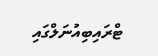ޓްރައިބިއުނަލްގައި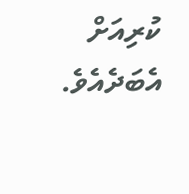ކުރިއަށް އެބަދެއެވެ.